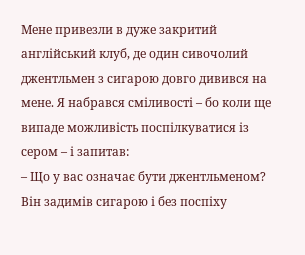Мене привезли в дуже закритий англійський клуб, де один сивочолий джентльмен з сигарою довго дивився на мене. Я набрався сміливості – бо коли ще випаде можливість поспілкуватися із сером – і запитав:
– Що у вас означає бути джентльменом?
Він задимів сигарою і без поспіху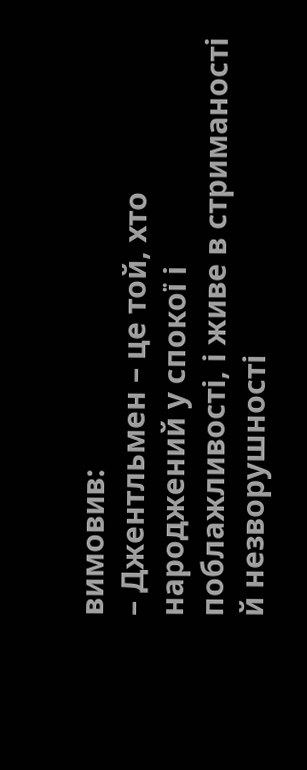вимовив:
– Джентльмен – це той, хто народжений у спокої і поблажливості, і живе в стриманості й незворушності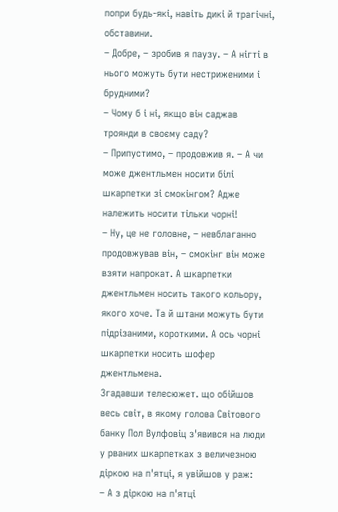попри будь-які, навіть дикі й трагічні, обставини.
– Добре, – зробив я паузу. – А нігті в нього можуть бути нестриженими і брудними?
– Чому б і ні, якщо він саджав троянди в своєму саду?
– Припустимо, – продовжив я. – А чи може джентльмен носити білі шкарпетки зі смокінгом? Адже належить носити тільки чорні!
– Ну, це не головне, – невблаганно продовжував він, – смокінг він може взяти напрокат. А шкарпетки джентльмен носить такого кольору, якого хоче. Та й штани можуть бути підрізаними, короткими. А ось чорні шкарпетки носить шофер джентльмена.
Згадавши телесюжет. що обійшов весь світ, в якому голова Світового банку Пол Вулфовіц з'явився на люди у рваних шкарпетках з величезною діркою на п'ятці, я увійшов у раж:
– А з діркою на п'ятці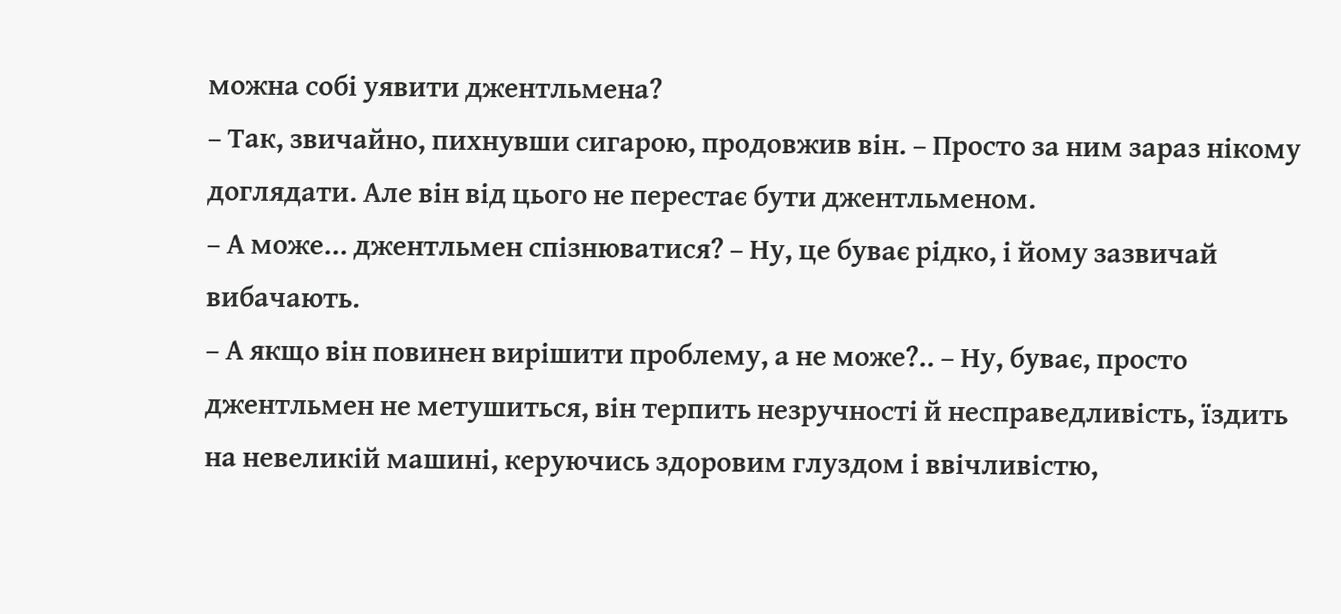можна собі уявити джентльмена?
– Так, звичайно, пихнувши сигарою, продовжив він. – Просто за ним зараз нікому доглядати. Але він від цього не перестає бути джентльменом.
– А може... джентльмен спізнюватися? – Ну, це буває рідко, і йому зазвичай вибачають.
– А якщо він повинен вирішити проблему, а не може?.. – Ну, буває, просто джентльмен не метушиться, він терпить незручності й несправедливість, їздить на невеликій машині, керуючись здоровим глуздом і ввічливістю,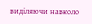виділяючи навколо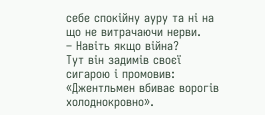себе спокійну ауру та ні на що не витрачаючи нерви.
– Навіть якщо війна?
Тут він задимів своєї сигарою і промовив: «Джентльмен вбиває ворогів холоднокровно».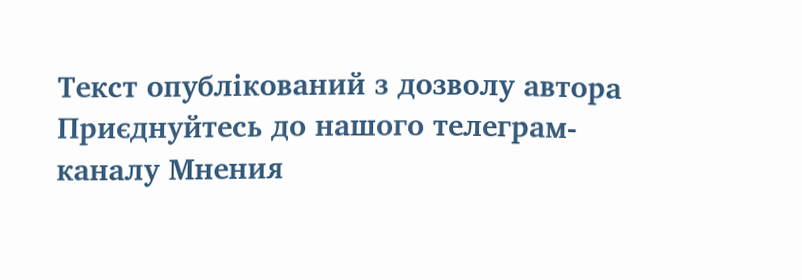Текст опублікований з дозволу автора
Приєднуйтесь до нашого телеграм-каналу Мнения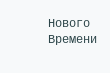Нового Времени